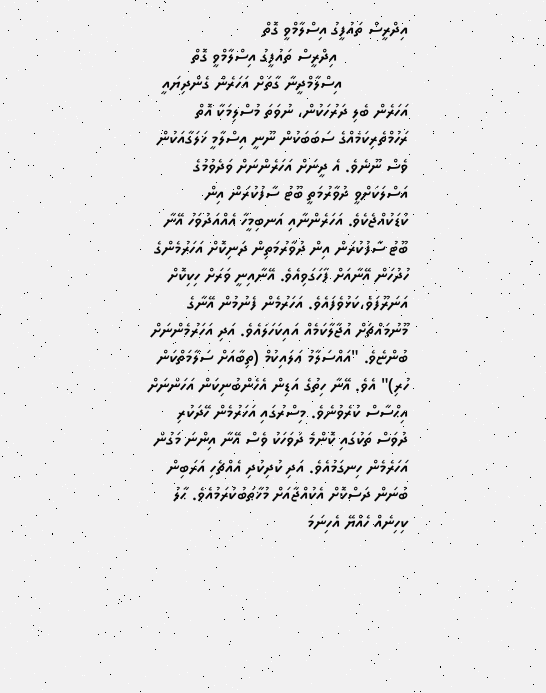އިދްރީސް ތައުފީގު އިސްލާމްވީ ގޮތް
               އިދްރީސް ތައުފީގު އިސްލާމްވީ ގޮތް
              އިސްލާމްދީނާ ގާތަށް އަހަރެން ގެންދިޔައީ އަހަރެން ބެލި ދަރުހަކުން، ނުވަތަ މުސްލިމަކާ އޮތް ރަހުމްތެރިކަމެއްގެ ސަބަބަކުން ނޫނީ އިސްލާމީ ޚަލަގާއަކުން ވެސް ނޫނެވެ. އެ ދީނަށް އަހަރެންނަށް ވަދެވުމުގެ އަސްލަކަށްވީ ދުވާރުމަތީ ބޫޓު ސާފުކުރަން އިން ކުޑަކުއްޖެކެވެ. އަހަރެންނާއި އަނބިމީހާ އެއްއަދުވަހު އޭނާ ބޫޓު ސާފުކުރަން އިން ދުވާރުމަތިން ދަނިކޮށް އަހަރުމެންގެ ހުދުހަން އޭނާއަށް ފާހަގަވިއެވެ. އޭނާއިނީ ވަރަށް ހިކިކޮށް އަނަރޫފަވެ،ކަޅުވެފައެވެ. އަހަރުމެން ފެނުމުން އޭނާގެ މޫނުމައްޗަށް އުޖާލާކަމެއް އައިކަހަލައެވެ. އަދި އަހަރުމެންނަށް ބުންޏެވެ. "އައްސަލާމު ޢަލައިކުމް (ތިބާއަށް ސަލާމަތްކަން ހުރި)" އެވެ. އޭނާ ހިތުގެ އަޑިން އެހެންބުނިކަން އަހަންނަށް އިޙްސާސް ކުރެވުނެވެ. މިސްރުގައި އަހަރުމެން ހޭދަކުރި ދުވަސް ތަކުގައި ކޮންމެ ދުވަހަކު ވެސް އޭނާ އިންނަ މަގުން އަހަރެމެން ހިނގަމުއެވެ. އަދި ކުދިކުދި އެއްޗެހި އަރަބިން ބުނަން ދަސްކޮށް އެކުއްޖާއަށް މުޚާޠަބުކުރަމުއެވެ. ޙާލު ކިހިނެއް ހެއްޔޭ އެހިނަމަ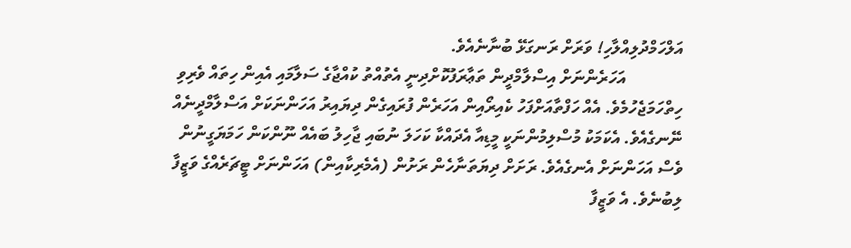އަލްހަމްދުލިއްލާހި! ވަރަށް ރަނގަޅޭ ބުނާނެއެވެ.
              އަހަރެންނަށް އިސްލާމްދީން ތަޢާރަފުކޮށްދިނީ އެތުއްތު ކުއްޖާގެ ސަލާމައި އެއިން ހިތައް ވެރިވި ހިތްހަމަޖެހުމެވެ. އެއް ހަފްތާއަށްފަހު ކެއިރޯއިން އަހަރެން ފުރައިގެން ދިޔައިރު އަހަންނަކަށް އަސްލާމްދީނެއް ނޭނގެއެވެ. އެކަމަކު މުސްލިމުންނަކީ މީޑިއާ އެދައްކާ ކަހަލަ ނުބައި ޖާހިލު ބައެއް ނޫންކަން ހަމަޔަގީނުން ވެސް އަހަންނަށް އެނގެއެވެ. ރަށަށް ދިޔަތަނާހެން ރަށުން (އެމެރިކާއިން) އަހަންނަށް ޓީޗަރެއްގެ ވަޒީފާ ލިބުނެވެ. އެ ވަޒީފާ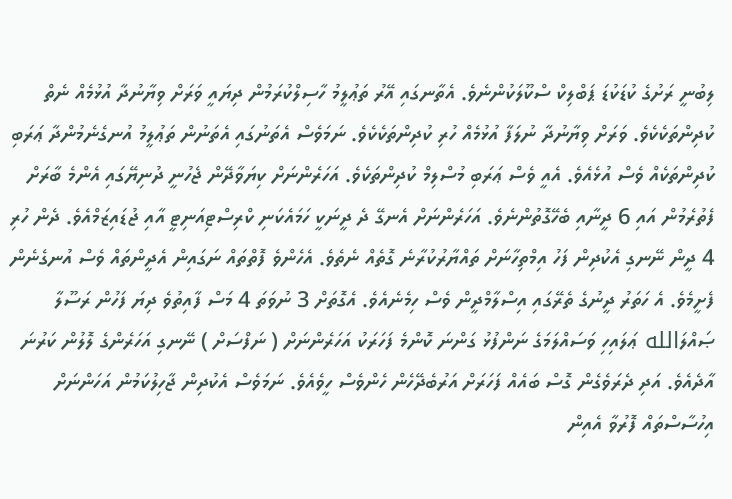ލިބުނީ ރަށުގެ ކުޑަކުޑަ ޕަބްލިކް ސްކޫލަކުންނެވެ. އެތާނގައި އޭރު ތަޢުލީމު ހާސިލްކުރަމުން ދިޔައީ ވަރަށް ވިޔާނުދާ އުޅުމެއް ނެތް ކުދިންތަކެކެވެ. ވަރަށް ވިޔާނުދާ ނުލަފާ އުޅުމެއް ހުރި ކުދިންތަކެކެވެ. ނަމަވެސް އެތަނުގައި އެތަނުން ތަޢުލީމު އުނގެނެމުންދާ ޢަރަބި ކުދިންތަކެއް ވެސް އުޅެއެވެ. އެއީ ވެސް ޢަރަބި މުސްލިމް ކުދިންތަކެވެ. އަހަރެންނަށް ކިޔަވާދޭން ޖެހުނީ ދުނިޔޭގައި އެންމެ ބާރަށް ފެތުރެމުން އައި 6 ދީނާއި ބެހޭގޮތުންނެވެ. އަހަރެންނަށް އެނގޭ ދެ ދީނަކީ ހަމައެކަނި ކްރިސްޓިއަނިޓީ އާއި ޖުޑައިޒަމްއެވެ. ދެން ހުރި 4 ދީން ނޭނގި އެކުދިން ފަހު އިމްތިހާނަށް ތައްޔާރުކުރާނެ ގޮތެއް ނެތެވެ. އެހެންވެ ފޮތްތައް ނަގައިން އެދީންތައް ވެސް އުނގެނެން ފެށީމެވެ. އެ ހަތަރު ދީނުގެ ތެރޭގައި އިސްލާމްދީން ވެސް ހިމެނެއެވެ. އެގޮތަށް 3 ނުވަތަ 4 މަސް ފާއިތުވެ ދިޔަ ފަހުން ރަސޫލާ ޞައްލަالله ޢަލައިހި ވަސައްލަމަގެ ނަންފުޅު ގަންނަ ކޮންމެ ފަހަރަކު އަހަރެންނަށް ( ނަފްސަށް ) ނޭނގި އަހަރެންގެ ލޮލުން ކަރުނަ އާދެއެވެ. އަދި ދެރަވެގެން ގޮސް ބައެއް ފަހަރަށް އަރުބެދޭހެން ހެންވެސް ހީވެއެވެ. ނަމަވެސް އެކުދިން ޖާހިލުކަމުން އަހަންނަށް އިހުސާސްތައް ފޮރުވާ އެއިން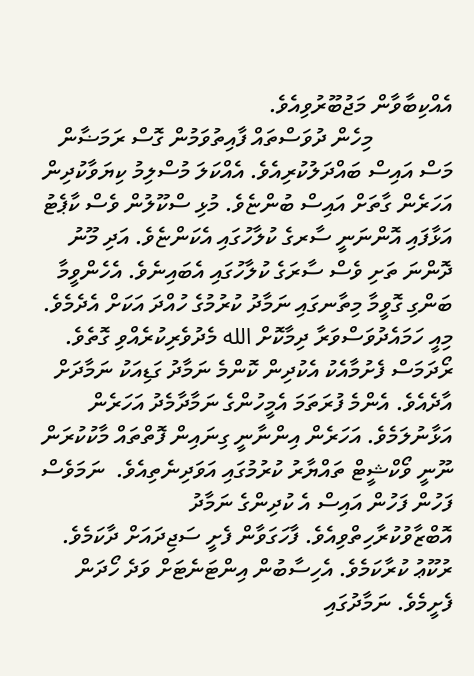އެއްކިބާވާން މަޖުބޫރުވިއެވެ.
              މިހެން ދުވަސްތައް ފާއިތުވަމުން ގޮސް ރަމަޟާން މަސް އައިސް ބައްދަލުކުރިއެވެ. އެއްކަލަ މުސްލިމު ކިޔަވާކުދިން އަހަރެން ގާތަށް އައިސް ބުންޏެވެ. މުޅި ސްކޫލުން ވެސް ކާޕެޓު އަޅާފައި އޮންނަނީ ސާރގެ ކުލާހުގައި އެކަންޏެވެ. އަދި މޫނު ދޮންނަ ތަށި ވެސް ސާރަގެ ކުލާހުގައި އެބައިނެވެ. އެހެންވީމާ ބަންގި ގޮވީމާ މިތާނގައި ނަމާދު ކުރުމުގެ ހުއްދަ އަކަށް އެދެމެވެ. މިއީ ހަމައެދުވަސްވަރާ ދިމާކޮށް الله މެދުވެރިކުރެއްވި ގޮތެވެ. ރޯދަމަސް ފެށުމާއެކު އެކުދިން ކޮންމެ ނަމާދު ގަޑިއަކު ނަމާދަށް އާދެއެވެ. އެންމެ ފުރަތަމަ އެމީހުންގެ ނަމާދާމެދު އަހަރެން އަޅާނުލަމެވެ. އަހަރެން އިންނާނީ ގިނައިން ފޮތްތައް މާކުކުރަން ނޫނީ ވޯކްޝީޓް ތައްޔާރު ކުރުމުގައި އަވަދިނެތިއެވެ.  ނަމަވެސް ފަހުން ފަހުން އައިސް އެ ކުދިންގެ ނަމާދު އޮބްޒާވުކުރާހިތްވިއެވެ. ފާހަގަވާން ފެށީ ސަޖިދައަށް ދާކަމެވެ. ރުކޫޢު ކުރާކަމެވެ. އެހިސާބުން އިންޓަނެޓަށް ވަދެ ހޯދަން ފެށީމެވެ. ނަމާދުގައި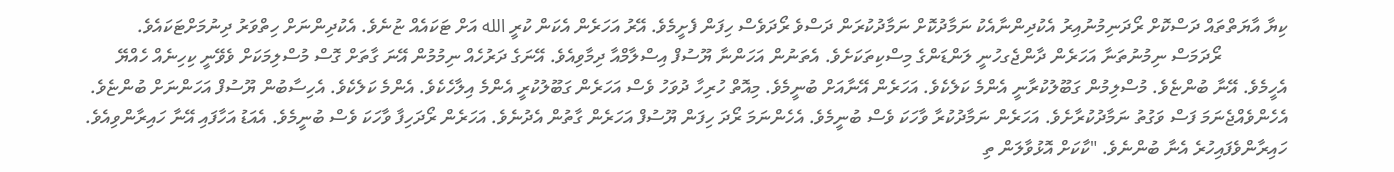ކިޔާ އާޔަތްތައް ދަސްކޮށް ރޯދަނިމުނުއިރު އެކުދިންނާއެކު ނަމާދުކޮށް ނަމާދުކުރަން ދަސްވެ ރޯދަވެސް ހިފަން ފެށީމެވެ. އޭރު އަހަރެން އެކަން ކުރީ الله އަށް ޓަކައެއް ޏުނެވެ. އެކުދިންނަށް ހިތްވަރު ދިނުމަށްޓަކައެވެ.
              ރޯދަމަސް ނިމުނުތަނާ އަހަރެން ދާންޖެގހުނީ ލަންޑަންގެ މިސްކިތަކަށެވެ. އެތަނުން އަހަންނާ ޔޫސުފް އިސްލާމްއާ ދިމާވިއެވެ. އޭނަގެ ދަރުހެއް ނިމުމުން އޭނަ ގާތަށް ގޮސް މުސްލިމަކަށް ވެވޭނީ ކިހިނެއް ހެއްޔޭ އެހީމެވެ. އޭނާ ބުންޏެވެ. މުސްލިމުން ގަބޫލުކުރާނީ އެންމެ ކަލެކެވެ. އަހަރެން އޭނާއަށް ބުނީމެވެ. މިއޮތް ހުރިހާ ދުވަހު ވެސް އަހަރެން ގަބޫލުކުރީ އެންމެ އިލާހެކެވެ. އެންމެ ކަލެކެވެ. އެހިސާބުން ޔޫސުފް އަހަންނަށް ބުންޏެވެ. އެހެންވެއްޖެނަމަ ފަސް ވަގުތު ނަމާދުކުރާށެވެ. އަހަރެން ނަމާދުކުރާ ވާހަކަ ވެސް ބުނީމެވެ. އެހެންނަމަ ރޯދަ ހިފަން ޔޫސުފް އަހަރެން ގާތުން އެދުނެވެ. އަހަރެން ރޯދަހިފާ ވާހަކަ ވެސް ބުނީމެވެ. އެއަޑު އަހާފައި އޭނާ ހައިރާންވިއެވެ. ހައިރާންވެފައިހުރެ އެނާ ބުންނެވެ. "ކާކަށް އޮޅުވާލަން ތި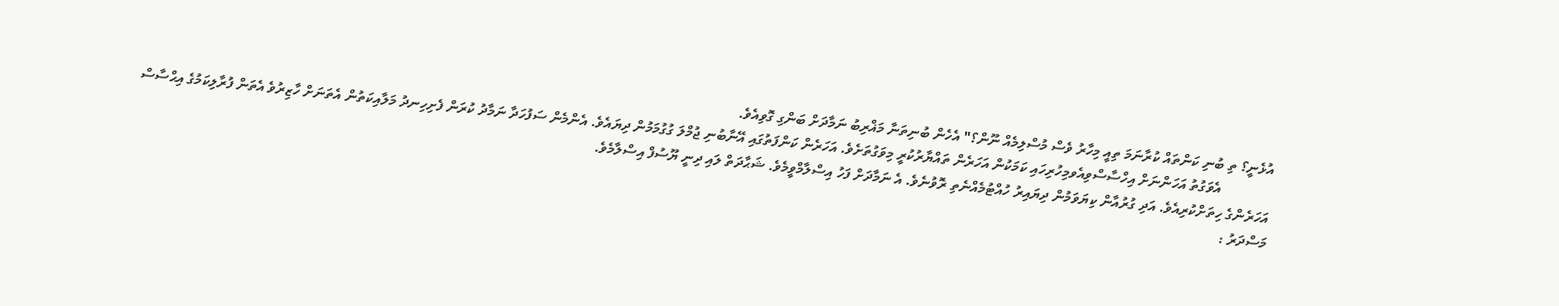އުޅެނީ؟ ތި ބުނި ކަންތައް ކުރާނަމަ ތިއީ މިހާރު ވެސް މުސްލިމެއް ނޫން؟" އެހެން ބުނިތަނާ މަޣްރިބު ނަމާދަށް ބަންގި ގޮވިއެވެ.
              އެވަގުތު އަހަންނަށް އިހްސާސްވިއެވމިހުރިހައި ކަމަކުން އަހަރެން ތައްޔާރުކުރީ މިވަގުތަށެވެ. އަހަރެން ކަންފަތުގައި އޭނާބުނި ޖުމްލަ ގުގުމަމުން ދިޔައެވެ. އެންމެން ސަފުހަދާ ނަމާދު ކުރަން ފެށިހިނދު މަލާއިކަތުން އެތަނަށް ހާޒިރުވެ އެތަން ފުރާލިކަމުގެ އިޙްސާސް އަހަރެންގެ ހިތަށްކުރިއެވެ. އަދި ގުރުއާން ކިޔަވަމުން ދިޔައިރު ހުއްޓުމެއްނެތި ރޮވުނެވެ. އެ ނަމާދަށް ފަހު އިސްލާމްވީމެވެ. ޝަޙާދަތް ލައި ދިނީ ޔޫސުފް އިސްލާމެވެ.
މަސްދަރު :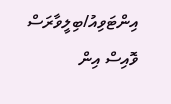އިންޓަވިއު/ބިލީވާރަސް ވޮއިސް އިން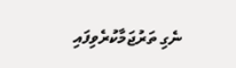ނެގި ތަރުޖަމާކުރެވިފައި